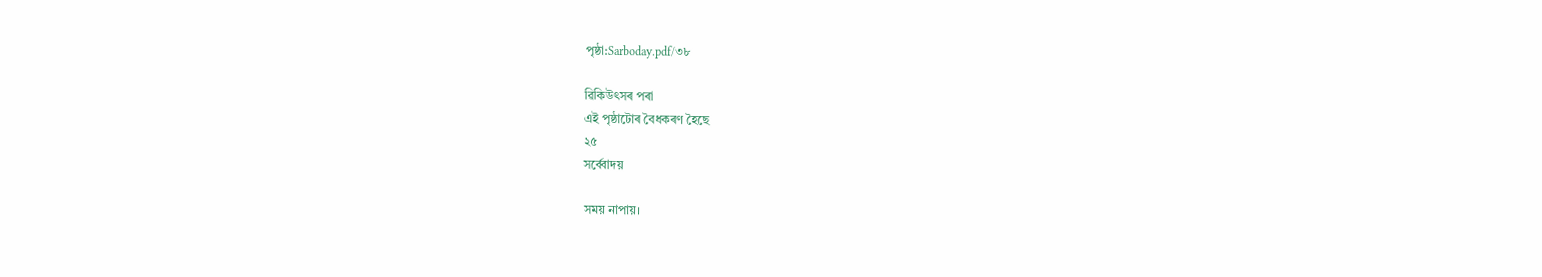পৃষ্ঠা:Sarboday.pdf/৩৮

ৱিকিউৎসৰ পৰা
এই পৃষ্ঠাটোৰ বৈধকৰণ হৈছে
২৫
সৰ্ব্বোদয়

সময় নাপায়।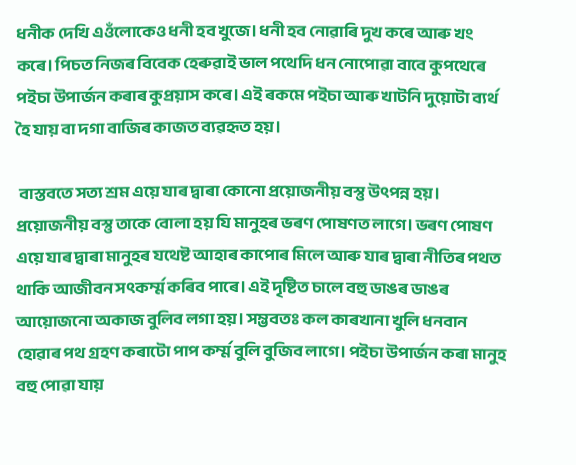ধনীক দেখি এওঁলোকেও ধনী হব খুজে। ধনী হব নোৱাৰি দুখ কৰে আৰু খং কৰে। পিচত নিজৰ বিবেক হেৰুৱাই ভাল পথেদি ধন নোপোৱা বাবে কুপথেৰে পইচা উপাৰ্জন কৰাৰ কুপ্ৰয়াস কৰে। এই ৰকমে পইচা আৰু খাটনি দুয়োটা ব্যৰ্থ হৈ যায় বা দগা বাজিৰ কাজত ব্যৱহৃত হয়।

 বাস্তবতে সত্য শ্ৰম এয়ে যাৰ দ্বাৰা কোনো প্ৰয়োজনীয় বস্তু উৎপন্ন হয়। প্ৰয়োজনীয় বস্তু তাকে বোলা হয় যি মানুহৰ ভৰণ পোষণত লাগে। ভৰণ পোষণ এয়ে যাৰ দ্বাৰা মানুহৰ যথেষ্ট আহাৰ কাপোৰ মিলে আৰু যাৰ দ্বাৰা নীতিৰ পথত থাকি আজীবন সৎকৰ্ম্ম কৰিব পাৰে। এই দৃষ্টিত চালে বহু ডাঙৰ ডাঙৰ আয়োজনো অকাজ বুলিব লগা হয়। সম্ভবতঃ কল কাৰখানা খুলি ধনবান হোৱাৰ পথ গ্ৰহণ কৰাটো পাপ কৰ্ম্ম বুলি বুজিব লাগে। পইচা উপাৰ্জন কৰা মানুহ বহু পোৱা যায়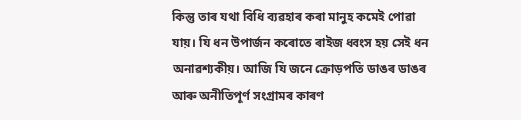কিন্তু তাৰ যথা বিধি ব্যৱহাৰ কৰা মানুহ কমেই পোৱা যায়। যি ধন উপাৰ্জন কৰোতে ৰাইজ ধ্বংস হয় সেই ধন অনাৱশ্যকীয়। আজি যি জনে ক্ৰোড়পতি ডাঙৰ ডাঙৰ আৰু অনীতিপূৰ্ণ সংগ্ৰামৰ কাৰণ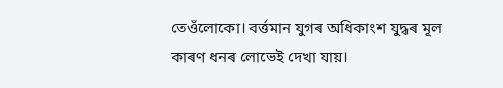তেওঁলোকো। বৰ্ত্তমান যুগৰ অধিকাংশ যুদ্ধৰ মূল কাৰণ ধনৰ লোভেই দেখা যায়।